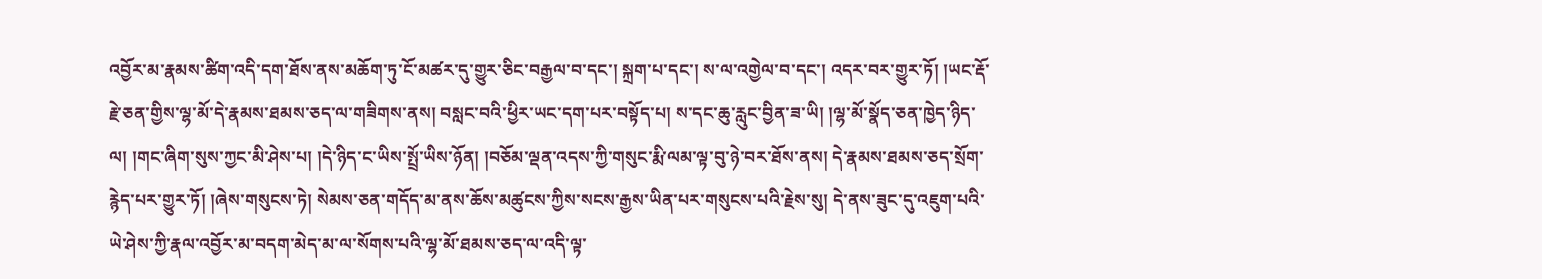འབྱོར་མ་རྣམས་ཚིག་འདི་དག་ཐོས་ནས་མཆོག་ཏུ་ངོ་མཚར་དུ་གྱུར་ཅིང་བརྒྱལ་བ་དང་། སྐྲག་པ་དང་། ས་ལ་འགྱེལ་བ་དང་། འདར་བར་གྱུར་ཏོ། །ཡང་རྡོ་རྗེ་ཅན་གྱིས་ལྷ་མོ་དེ་རྣམས་ཐམས་ཅད་ལ་གཟིགས་ནས། བསླང་བའི་ཕྱིར་ཡང་དག་པར་བསྟོད་པ། ས་དང་ཆུ་རླུང་བྱིན་ཟ་ཡི། །ལྷ་མོ་སྣོད་ཅན་ཁྱེད་ཉིད་ལ། །གང་ཞིག་སུས་ཀྱང་མི་ཤེས་པ། །དེ་ཉིད་ང་ཡིས་སྤྲོ་ཡིས་ཉོན། །བཅོམ་ལྡན་འདས་ཀྱི་གསུང་རྨི་ལམ་ལྟ་བུ་ཉེ་བར་ཐོས་ནས། དེ་རྣམས་ཐམས་ཅད་སྲོག་རྙེད་པར་གྱུར་ཏོ། །ཞེས་གསུངས་ཏེ། སེམས་ཅན་གདོད་མ་ནས་ཆོས་མཚུངས་ཀྱིས་སངས་རྒྱས་ཡིན་པར་གསུངས་པའི་རྗེས་སུ། དེ་ནས་ཟུང་དུ་འཇུག་པའི་ཡེ་ཤེས་ཀྱི་རྣལ་འབྱོར་མ་བདག་མེད་མ་ལ་སོགས་པའི་ལྷ་མོ་ཐམས་ཅད་ལ་འདི་ལྟ་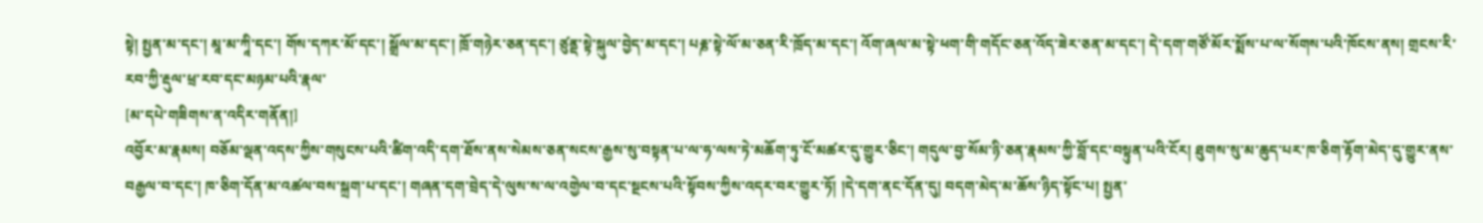སྟེ། སྤྱན་མ་དང་། མཱ་མ་ཀཱི་དང་། གོས་དཀར་མོ་དང་། སྒྲོལ་མ་དང་། ཁྲོ་གཉེར་ཅན་དང་། ཙུནྡ་སྟེ་སྐུལ་བྱེད་མ་དང་། པརྞ་སྟེ་ལོ་མ་ཅན་རི་ཁྲོད་མ་དང་། འོག་ཞལ་མ་སྟེ་ཕག་གི་གདོང་ཅན་འོད་ཟེར་ཅན་མ་དང་། དེ་དག་གཙོ་མོར་སྨོས་པ་ལ་སོགས་པའི་ཁོངས་ནས། གྲངས་རི་རབ་ཀྱི་རྡུལ་ཕྲ་རབ་དང་མཉམ་པའི་རྣལ་
[མ་དཔེ་གཟིགས་ན་འདིར་གནོན།]
འབྱོར་མ་རྣམས། བཅོམ་ལྡན་འདས་ཀྱིས་གསུངས་པའི་ཚིག་འདི་དག་ཐོས་ནས་སེམས་ཅན་སངས་རྒྱས་སུ་བསྟན་པ་ལ་ཧ་ལས་ཏེ་མཆོག་ཏུ་ངོ་མཚར་དུ་གྱུར་ཅིང་། གདུལ་བྱ་སོམ་ཉི་ཅན་རྣམས་ཀྱི་བློ་དང་བསྟུན་པའི་ངོར། ཐུགས་སུ་མ་ཆུད་པར་ཁ་ཅིག་རྟོག་མེད་དུ་གྱུར་ནས་བརྒྱལ་བ་དང་། ཁ་ཅིག་དོན་མ་འཚལ་བས་སྐྲག་པ་དང་། གཞན་དག་བྲེད་དེ་ལུས་ས་ལ་འགྱེལ་བ་དང་སྔངས་པའི་སྟོབས་ཀྱིས་འདར་བར་གྱུར་ཏོ། །དེ་དག་ནང་དོན་དུ། བདག་མེད་མ་ཆོས་ཉིད་སྟོང་པ། སྤྱན་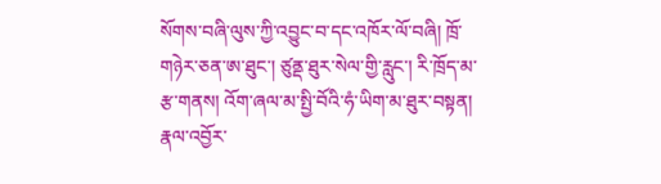སོགས་བཞི་ལུས་ཀྱི་འབྱུང་བ་དང་འཁོར་ལོ་བཞི། ཁྲོ་གཉེར་ཅན་ཨ་ཐུང་། ཙུནྡ་ཐུར་སེལ་གྱི་རླུང་། རི་ཁྲོད་མ་རྩ་གནས། འོག་ཞལ་མ་སྤྱི་བོའི་ཧཾ་ཡིག་མ་ཐུར་བསྟན། རྣལ་འབྱོར་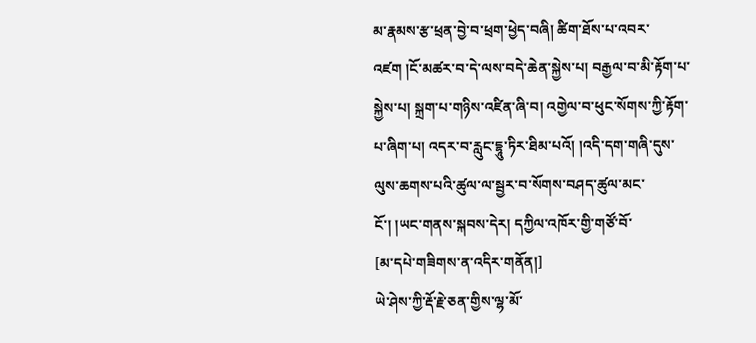མ་རྣམས་རྩ་ཕྲན་བྱེ་བ་ཕྲག་ཕྱེད་བཞི། ཚིག་ཐོས་པ་འབར་འཛག །ངོ་མཚར་བ་དེ་ལས་བདེ་ཆེན་སྐྱེས་པ། བརྒྱལ་བ་མི་རྟོག་པ་སྐྱེས་པ། སྐྲག་པ་གཉིས་འཛིན་ཞི་བ། འགྱེལ་བ་ཕུང་སོགས་ཀྱི་རྟོག་པ་ཞིག་པ། འདར་བ་རླུང་དྷཱུ་ཏིར་ཐིམ་པའོ། །འདི་དག་གཞི་དུས་ལུས་ཆགས་པའི་ཚུལ་ལ་སྦྱར་བ་སོགས་བཤད་ཚུལ་མང་ངོ་། །ཡང་གནས་སྐབས་དེར། དཀྱིལ་འཁོར་གྱི་གཙོ་བོ་
[མ་དཔེ་གཟིགས་ན་འདིར་གནོན།]
ཡེ་ཤེས་ཀྱི་རྡོ་རྗེ་ཅན་གྱིས་ལྷ་མོ་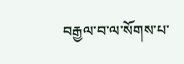བརྒྱལ་བ་ལ་སོགས་པ་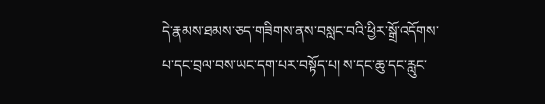དེ་རྣམས་ཐམས་ཅད་གཟིགས་ནས་བསླང་བའི་ཕྱིར་སྒྲོ་འདོགས་པ་དང་བྲལ་བས་ཡང་དག་པར་བསྟོད་པ། ས་དང་ཆུ་དང་རླུང་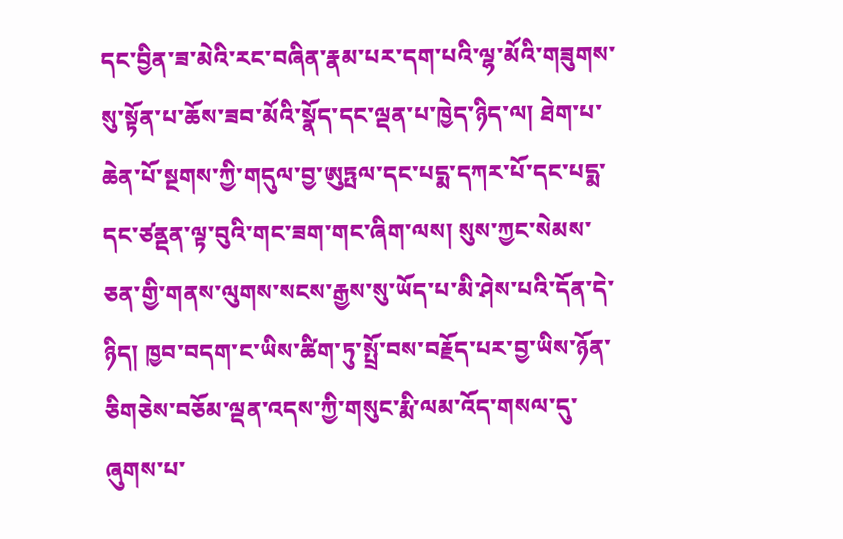དང་བྱིན་ཟ་མེའི་རང་བཞིན་རྣམ་པར་དག་པའི་ལྷ་མོའི་གཟུགས་སུ་སྟོན་པ་ཆོས་ཟབ་མོའི་སྣོད་དང་ལྡན་པ་ཁྱེད་ཉིད་ལ། ཐེག་པ་ཆེན་པོ་སྔགས་ཀྱི་གདུལ་བྱ་ཨུཏྤལ་དང་པདྨ་དཀར་པོ་དང་པདྨ་དང་ཙནྡན་ལྟ་བུའི་གང་ཟག་གང་ཞིག་ལས། སུས་ཀྱང་སེམས་ཅན་གྱི་གནས་ལུགས་སངས་རྒྱས་སུ་ཡོད་པ་མི་ཤེས་པའི་དོན་དེ་ཉིད། ཁྱབ་བདག་ང་ཡིས་ཚིག་ཏུ་སྤྲོ་བས་བརྗོད་པར་བྱ་ཡིས་ཉོན་ཅིགཅེས་བཅོམ་ལྡན་འདས་ཀྱི་གསུང་རྨི་ལམ་འོད་གསལ་དུ་ཞུགས་པ་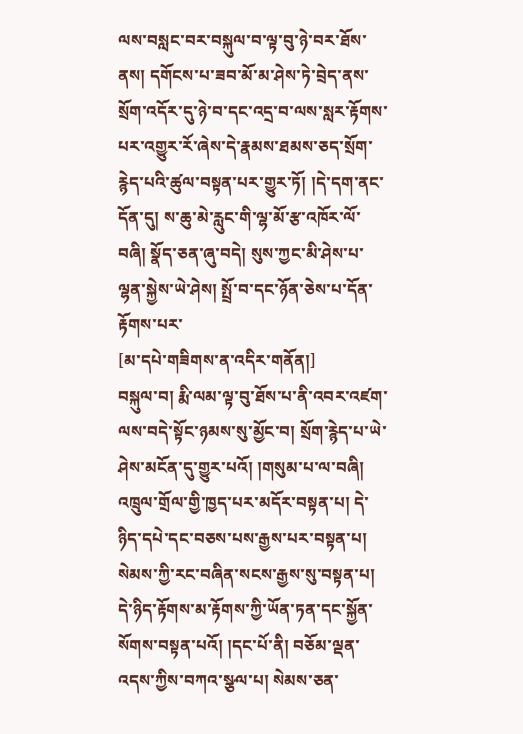ལས་བསླང་བར་བསྐུལ་བ་ལྟ་བུ་ཉེ་བར་ཐོས་ནས། དགོངས་པ་ཟབ་མོ་མ་ཤེས་ཏེ་བྲེད་ནས་སྲོག་འདོར་དུ་ཉེ་བ་དང་འདྲ་བ་ལས་སླར་རྟོགས་པར་འགྱུར་རོ་ཞེས་དེ་རྣམས་ཐམས་ཅད་སྲོག་རྙེད་པའི་ཚུལ་བསྟན་པར་གྱུར་ཏོ། །དེ་དག་ནང་དོན་དུ། ས་ཆུ་མེ་རླུང་གི་ལྷ་མོ་རྩ་འཁོར་ལོ་བཞི། སྣོད་ཅན་ཞུ་བདེ། སུས་ཀྱང་མི་ཤེས་པ་ལྷན་སྐྱེས་ཡེ་ཤེས། སྤྲོ་བ་དང་ཉོན་ཅེས་པ་དོན་རྟོགས་པར་
[མ་དཔེ་གཟིགས་ན་འདིར་གནོན།]
བསྐུལ་བ། རྨི་ལམ་ལྟ་བུ་ཐོས་པ་ནི་འབར་འཛག་ལས་བདེ་སྟོང་ཉམས་སུ་མྱོང་བ། སྲོག་རྙེད་པ་ཡེ་ཤེས་མངོན་དུ་གྱུར་པའོ། །གསུམ་པ་ལ་བཞི། འཁྲུལ་གྲོལ་གྱི་ཁྱད་པར་མདོར་བསྟན་པ། དེ་ཉིད་དཔེ་དང་བཅས་པས་རྒྱས་པར་བསྟན་པ། སེམས་ཀྱི་རང་བཞིན་སངས་རྒྱས་སུ་བསྟན་པ། དེ་ཉིད་རྟོགས་མ་རྟོགས་ཀྱི་ཡོན་ཏན་དང་སྐྱོན་སོགས་བསྟན་པའོ། །དང་པོ་ནི། བཅོམ་ལྡན་འདས་ཀྱིས་བཀའ་སྩལ་པ། སེམས་ཅན་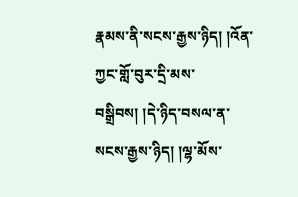རྣམས་ནི་སངས་རྒྱས་ཉིད། །འོན་ཀྱང་གློ་བུར་དྲི་མས་བསྒྲིབས། །དེ་ཉིད་བསལ་ན་སངས་རྒྱས་ཉིད། །ལྷ་མོས་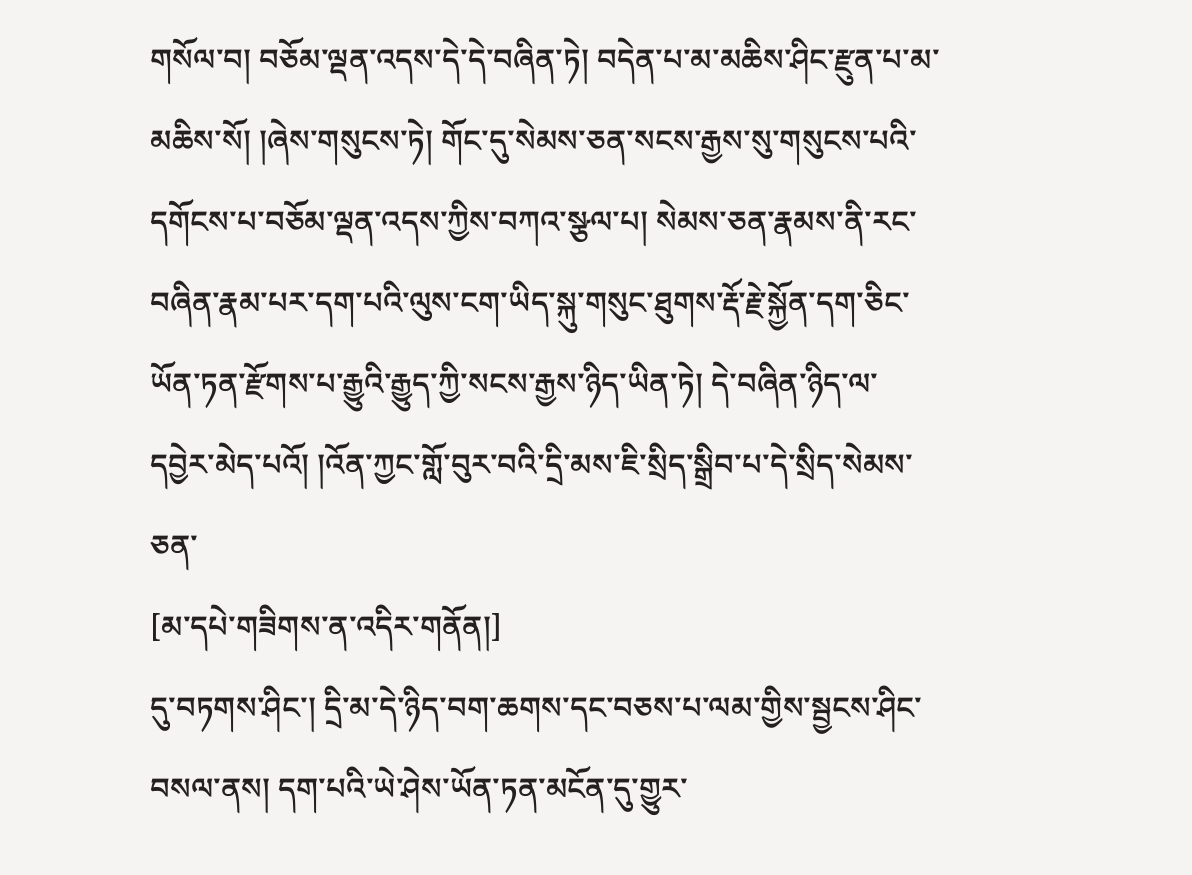གསོལ་བ། བཅོམ་ལྡན་འདས་དེ་དེ་བཞིན་ཏེ། བདེན་པ་མ་མཆིས་ཤིང་རྫུན་པ་མ་མཆིས་སོ། །ཞེས་གསུངས་ཏེ། གོང་དུ་སེམས་ཅན་སངས་རྒྱས་སུ་གསུངས་པའི་དགོངས་པ་བཅོམ་ལྡན་འདས་ཀྱིས་བཀའ་སྩལ་པ། སེམས་ཅན་རྣམས་ནི་རང་བཞིན་རྣམ་པར་དག་པའི་ལུས་ངག་ཡིད་སྐུ་གསུང་ཐུགས་རྡོ་རྗེ་སྐྱོན་དག་ཅིང་ཡོན་ཏན་རྫོགས་པ་རྒྱུའི་རྒྱུད་ཀྱི་སངས་རྒྱས་ཉིད་ཡིན་ཏེ། དེ་བཞིན་ཉིད་ལ་དབྱེར་མེད་པའོ། །འོན་ཀྱང་གློ་བུར་བའི་དྲི་མས་ཇི་སྲིད་སྒྲིབ་པ་དེ་སྲིད་སེམས་ཅན་
[མ་དཔེ་གཟིགས་ན་འདིར་གནོན།]
དུ་བཏགས་ཤིང་། དྲི་མ་དེ་ཉིད་བག་ཆགས་དང་བཅས་པ་ལམ་གྱིས་སྦྱངས་ཤིང་བསལ་ནས། དག་པའི་ཡེ་ཤེས་ཡོན་ཏན་མངོན་དུ་གྱུར་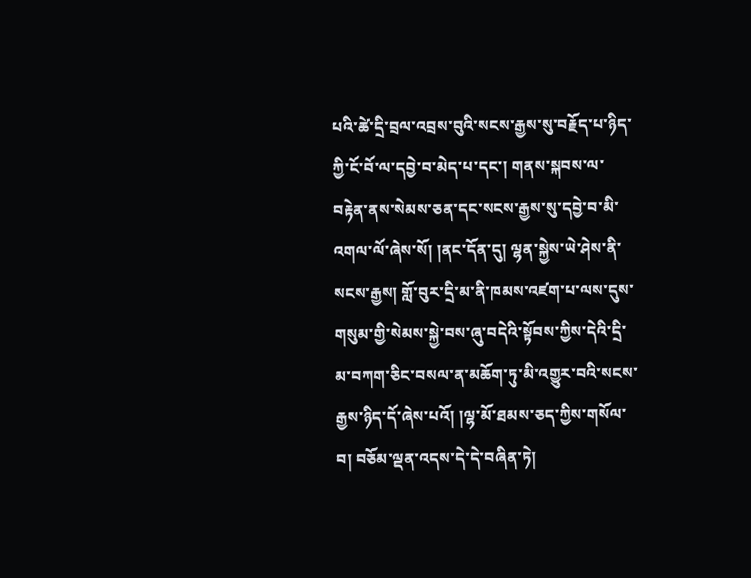པའི་ཚེ་དྲི་བྲལ་འབྲས་བུའི་སངས་རྒྱས་སུ་བརྗོད་པ་ཉིད་ཀྱི་ངོ་བོ་ལ་དབྱེ་བ་མེད་པ་དང་། གནས་སྐབས་ལ་བརྟེན་ནས་སེམས་ཅན་དང་སངས་རྒྱས་སུ་དབྱེ་བ་མི་འགལ་ལོ་ཞེས་སོ། །ནང་དོན་དུ། ལྷན་སྐྱེས་ཡེ་ཤེས་ནི་སངས་རྒྱས། གློ་བུར་དྲི་མ་ནི་ཁམས་འཛག་པ་ལས་དུས་གསུམ་གྱི་སེམས་སྐྱེ་བས་ཞུ་བདེའི་སྟོབས་ཀྱིས་དེའི་དྲི་མ་བཀག་ཅིང་བསལ་ན་མཆོག་ཏུ་མི་འགྱུར་བའི་སངས་རྒྱས་ཉིད་དོ་ཞེས་པའོ། །ལྷ་མོ་ཐམས་ཅད་ཀྱིས་གསོལ་བ། བཅོམ་ལྡན་འདས་དེ་དེ་བཞིན་ཏེ།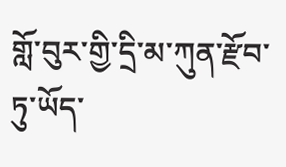གློ་བུར་གྱི་དྲི་མ་ཀུན་རྫོབ་ཏུ་ཡོད་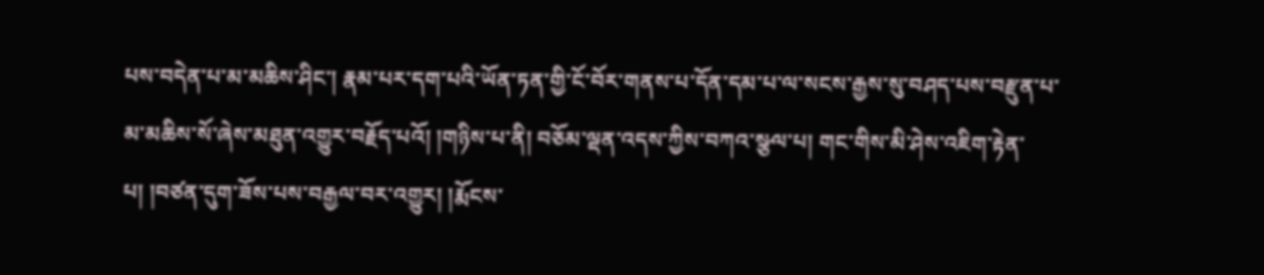པས་བདེན་པ་མ་མཆིས་ཤིང་། རྣམ་པར་དག་པའི་ཡོན་ཏན་གྱི་ངོ་བོར་གནས་པ་དོན་དམ་པ་ལ་སངས་རྒྱས་སུ་བཤད་པས་བརྫུན་པ་མ་མཆིས་སོ་ཞེས་མཐུན་འགྱུར་བརྗོད་པའོ། །གཉིས་པ་ནི། བཅོམ་ལྡན་འདས་ཀྱིས་བཀའ་སྩལ་པ། གང་གིས་མི་ཤེས་འཇིག་རྟེན་པ། །བཙན་དུག་ཟོས་པས་བརྒྱལ་བར་འགྱུར། །རྨོངས་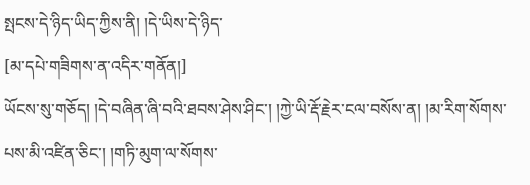སྤངས་དེ་ཉིད་ཡིད་ཀྱིས་ནི། །དེ་ཡིས་དེ་ཉིད་
[མ་དཔེ་གཟིགས་ན་འདིར་གནོན།]
ཡོངས་སུ་གཅོད། །དེ་བཞིན་ཞི་བའི་ཐབས་ཤེས་ཤིང་། །ཀྱེ་ཡི་རྡོ་རྗེར་ངལ་བསོས་ན། །མ་རིག་སོགས་པས་མི་འཛིན་ཅིང་། །གཏི་མུག་ལ་སོགས་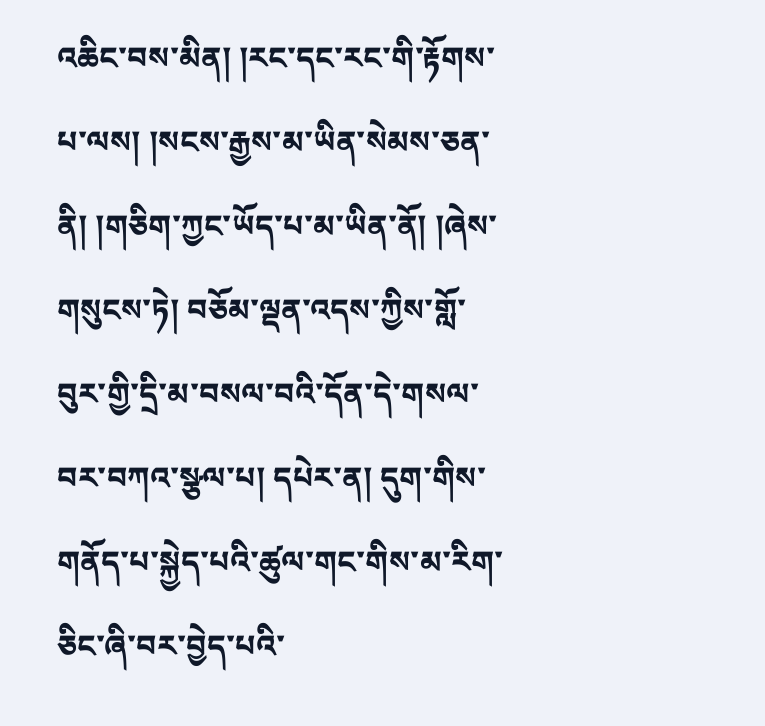འཆིང་བས་མིན། །རང་དང་རང་གི་རྟོགས་པ་ལས། །སངས་རྒྱས་མ་ཡིན་སེམས་ཅན་ནི། །གཅིག་ཀྱང་ཡོད་པ་མ་ཡིན་ནོ། །ཞེས་གསུངས་ཏེ། བཅོམ་ལྡན་འདས་ཀྱིས་གློ་བུར་གྱི་དྲི་མ་བསལ་བའི་དོན་དེ་གསལ་བར་བཀའ་སྩལ་པ། དཔེར་ན། དུག་གིས་གནོད་པ་སྐྱེད་པའི་ཚུལ་གང་གིས་མ་རིག་ཅིང་ཞི་བར་བྱེད་པའི་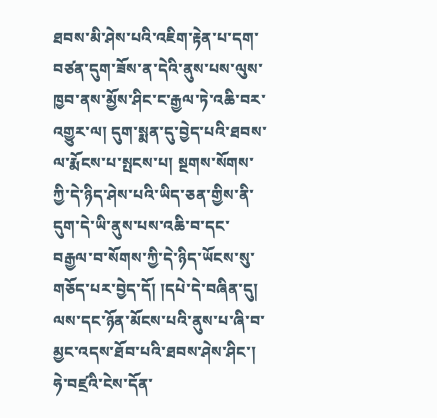ཐབས་མི་ཤེས་པའི་འཇིག་རྟེན་པ་དག་བཙན་དུག་ཟོས་ན་དེའི་ནུས་པས་ལུས་ཁྱབ་ནས་མྱོས་ཤིང་ང་རྒྱལ་ཏེ་འཆི་བར་འགྱུར་ལ། དུག་སྨན་དུ་བྱེད་པའི་ཐབས་ལ་རྨོངས་པ་སྤངས་པ། སྔགས་སོགས་ཀྱི་དེ་ཉིད་ཤེས་པའི་ཡིད་ཅན་གྱིས་ནི་དུག་དེ་ཡི་ནུས་པས་འཆི་བ་དང་བརྒྱལ་བ་སོགས་ཀྱི་དེ་ཉིད་ཡོངས་སུ་གཅོད་པར་བྱེད་དོ། །དཔེ་དེ་བཞིན་དུ། ལས་དང་ཉོན་མོངས་པའི་ནུས་པ་ཞི་བ་མྱང་འདས་ཐོབ་པའི་ཐབས་ཤེས་ཤིང་། ཧེ་བཛྲའི་ངེས་དོན་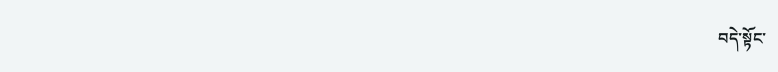བདེ་སྟོང་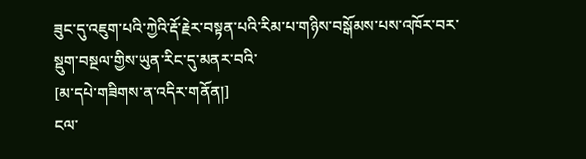ཟུང་དུ་འཇུག་པའི་ཀྱེའི་རྡོ་རྗེར་བསྟན་པའི་རིམ་པ་གཉིས་བསྒོམས་པས་འཁོར་བར་སྡུག་བསྔལ་གྱིས་ཡུན་རིང་དུ་མནར་བའི་
[མ་དཔེ་གཟིགས་ན་འདིར་གནོན།]
ངལ་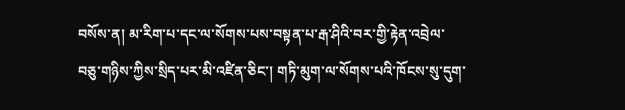བསོས་ན། མ་རིག་པ་དང་ལ་སོགས་པས་བསྟན་པ་རྒ་ཤིའི་བར་གྱི་རྟེན་འབྲེལ་བཅུ་གཉིས་ཀྱིས་སྲིད་པར་མི་འཛིན་ཅིང་། གཏི་མུག་ལ་སོགས་པའི་ཁོངས་སུ་དུག་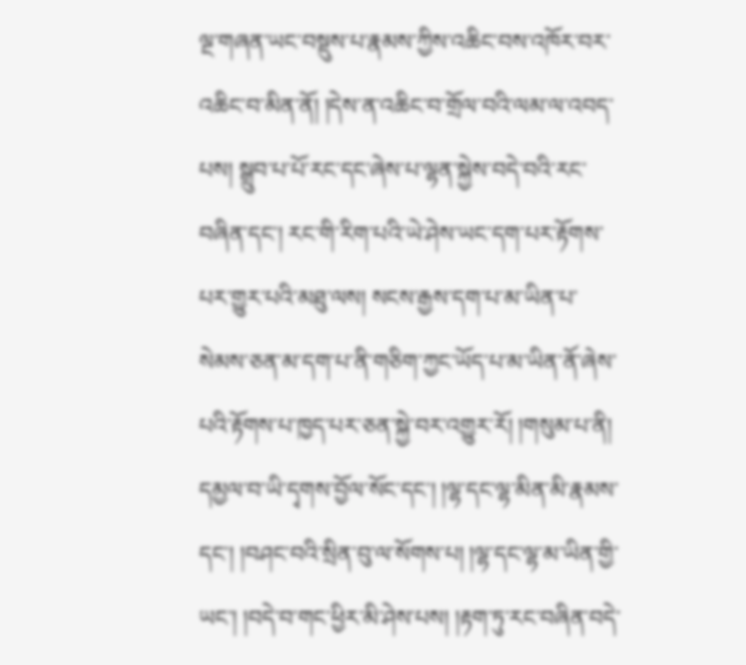ལྔ་གཞན་ཡང་བསྡུས་པ་རྣམས་ཀྱིས་འཆིང་བས་འཁོར་བར་འཆིང་བ་མིན་ནོ། །དེས་ན་འཆིང་བ་གྲོལ་བའི་ལམ་ལ་འབད་པས། སྒྲུབ་པ་པོ་རང་དང་ཞེས་པ་ལྷན་སྐྱེས་བདེ་བའི་རང་བཞིན་དང་། རང་གི་རིག་པའི་ཡེ་ཤེས་ཡང་དག་པར་རྟོགས་པར་གྱུར་པའི་མཐུ་ལས། སངས་རྒྱས་དག་པ་མ་ཡིན་པ་སེམས་ཅན་མ་དག་པ་ནི་གཅིག་ཀྱང་ཡོད་པ་མ་ཡིན་ནོ་ཞེས་པའི་རྟོགས་པ་ཁྱད་པར་ཅན་སྐྱེ་བར་འགྱུར་རོ། །གསུམ་པ་ནི། དམྱལ་བ་ཡི་དྭགས་བྱོལ་སོང་དང་། །ལྷ་དང་ལྷ་མིན་མི་རྣམས་དང་། །བཤང་བའི་སྲིན་བུ་ལ་སོགས་པ། །ལྷ་དང་ལྷ་མ་ཡིན་གྱི་ཡང་། །བདེ་བ་གང་ཕྱིར་མི་ཤེས་པས། །རྟག་ཏུ་རང་བཞིན་བདེ་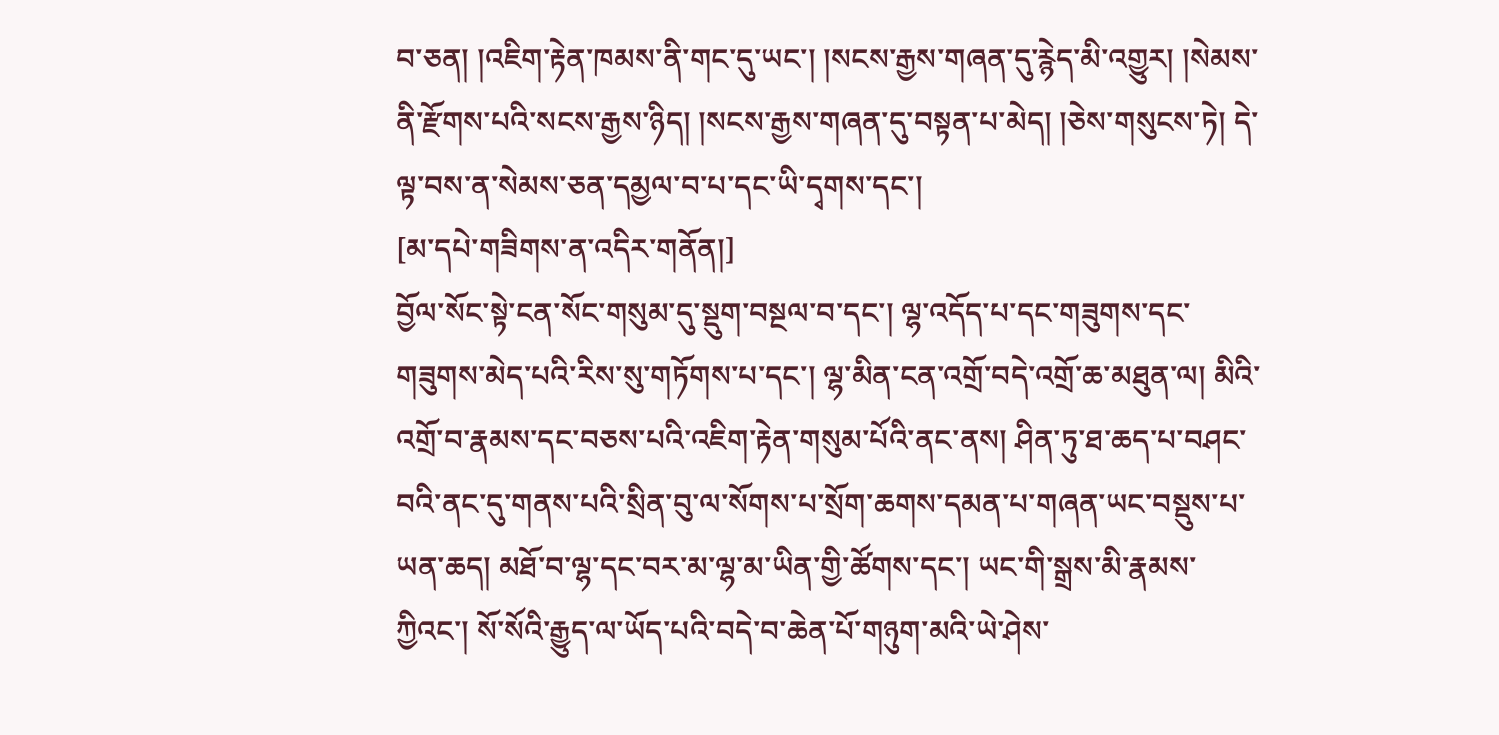བ་ཅན། །འཇིག་རྟེན་ཁམས་ནི་གང་དུ་ཡང་། །སངས་རྒྱས་གཞན་དུ་རྙེད་མི་འགྱུར། །སེམས་ནི་རྫོགས་པའི་སངས་རྒྱས་ཉིད། །སངས་རྒྱས་གཞན་དུ་བསྟན་པ་མེད། །ཅེས་གསུངས་ཏེ། དེ་ལྟ་བས་ན་སེམས་ཅན་དམྱལ་བ་པ་དང་ཡི་དྭགས་དང་།
[མ་དཔེ་གཟིགས་ན་འདིར་གནོན།]
བྱོལ་སོང་སྟེ་ངན་སོང་གསུམ་དུ་སྡུག་བསྔལ་བ་དང་། ལྷ་འདོད་པ་དང་གཟུགས་དང་གཟུགས་མེད་པའི་རིས་སུ་གཏོགས་པ་དང་། ལྷ་མིན་ངན་འགྲོ་བདེ་འགྲོ་ཆ་མཐུན་ལ། མིའི་འགྲོ་བ་རྣམས་དང་བཅས་པའི་འཇིག་རྟེན་གསུམ་པོའི་ནང་ནས། ཤིན་ཏུ་ཐ་ཆད་པ་བཤང་བའི་ནང་དུ་གནས་པའི་སྲིན་བུ་ལ་སོགས་པ་སྲོག་ཆགས་དམན་པ་གཞན་ཡང་བསྡུས་པ་ཡན་ཆད། མཐོ་བ་ལྷ་དང་བར་མ་ལྷ་མ་ཡིན་གྱི་ཚོགས་དང་། ཡང་གི་སྒྲས་མི་རྣམས་ཀྱིའང་། སོ་སོའི་རྒྱུད་ལ་ཡོད་པའི་བདེ་བ་ཆེན་པོ་གཉུག་མའི་ཡེ་ཤེས་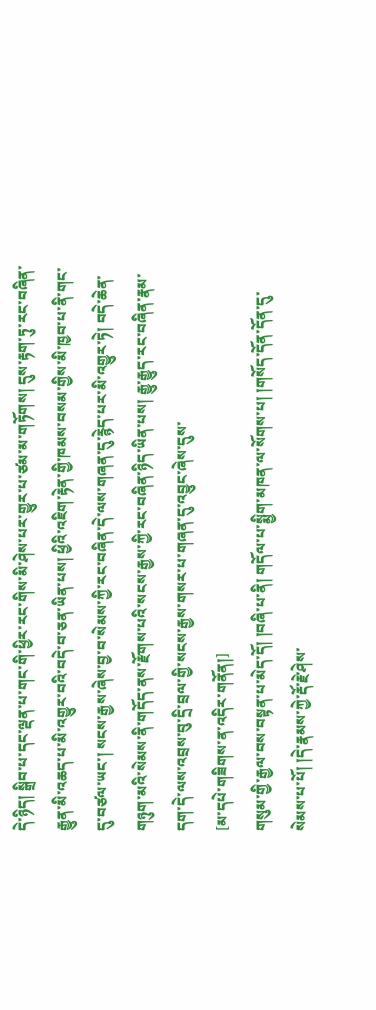དེ་ཉིད། སྒྲིབ་པ་དང་ལྡན་པ་གང་གི་ཕྱིར་རང་གིས་མི་ཤེས་པར་གྱུར་པ་ཙམ་མ་གཏོགས། དུས་རྟག་ཏུ་རང་བཞིན་རྒྱུན་མི་འཆད་པ་མི་འགྱུར་བའི་བདེ་བ་ཅན་ཡིན་པས། ཕྱིའི་འཇིག་རྟེན་གྱི་ཁམས་བསམ་གྱིས་མི་ཁྱབ་པ་ནི་གང་དུ་བཙལ་ཡང་། སངས་རྒྱས་ཞེས་བྱ་བ་སེམས་ཀྱི་རང་བཞིན་དེ་ལས་གཞན་དུ་རྙེད་པར་མི་འགྱུར་ཏེ། བདེ་ཆེན་གཉུག་མའི་སེམས་ནི་གདོད་ནས་རྫོགས་པའི་སངས་རྒྱས་ཀྱི་རང་བཞིན་ཉིད་ཡིན་པས། རྒྱུ་རྒྱུད་རང་བཞིན་རྣམ་དག་དེ་ལས་འབྲས་བུ་དྲི་བྲལ་གྱི་སངས་རྒྱས་གསར་པ་གཞན་དུ་འབྱུང་ཞེས་དུས་
[མ་དཔེ་གཟིགས་ན་འདིར་གནོན།]
གསུམ་གྱི་རྒྱལ་བས་བསྟན་པ་མེད་དོ། །བཞི་པ་ནི། གདོལ་པ་སྨྱིག་མཁན་ལ་སོགས་པ། །གསོད་དོན་དོན་དུ་སེམས་པ་པོ། །དེ་རྣམས་ཀྱེ་རྡོ་རྗེ་ཤེས་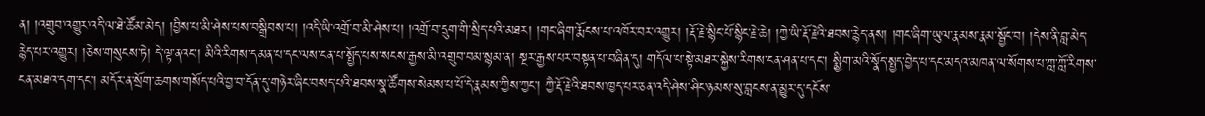ན། །འགྲུབ་འགྱུར་འདི་ལ་ཐེ་ཚོམ་མེད། །བྱིས་པ་མི་ཤེས་པས་བསྒྲིབས་པ། །འདི་ཡི་འགྲོ་བ་མི་ཤེས་པ། །འགྲོ་བ་དྲུག་གི་སྲིད་པའི་མཐར། །གང་ཞིག་རྨོངས་པ་འཁོར་བར་འགྱུར། །རྡོ་རྗེ་སྙིང་པོ་སྙིང་རྗེ་ཆེ། །ཀྱེ་ཡི་རྡོ་རྗེའི་ཐབས་རྙེད་ནས། །གང་ཞིག་ཡུལ་རྣམས་རྣམ་སྦྱོང་བ། །དེས་ནི་བླ་མེད་རྙེད་པར་འགྱུར། །ཅེས་གསུངས་ཏེ། དེ་ལྟ་ནའང་། མིའི་རིགས་དམན་པ་དང་ལས་ངན་པ་སྤྱོད་པས་སངས་རྒྱས་མི་འགྲུབ་བམ་སྙམ་ན། སྔར་རྒྱས་པར་བསྟན་པ་བཞིན་དུ། གདོལ་པ་སྟེ་མཐར་སྐྱེས་རིགས་ངན་ཤན་པ་དང་། སྨྱིག་མའི་སྣོད་སྤྱད་བྱེད་པ་དང་མདའ་མཁན་ལ་སོགས་པ་ཀླ་ཀློ་རིགས་ངན་མཐའ་དག་དང་། མདོར་ན་སྲོག་ཆགས་གསོད་པའི་བྱ་བ་དོན་དུ་གཉེར་ཞིང་བསད་པའི་ཐབས་སྣ་ཚོགས་སེམས་པ་པོ་དེ་རྣམས་ཀྱིས་ཀྱང་། ཀྱཻ་རྡོ་རྗེའི་ཐབས་ཁྱད་པར་ཅན་འདི་ཤེས་ཤིང་ཉམས་སུ་བླངས་ན་མྱུར་དུ་དངོས་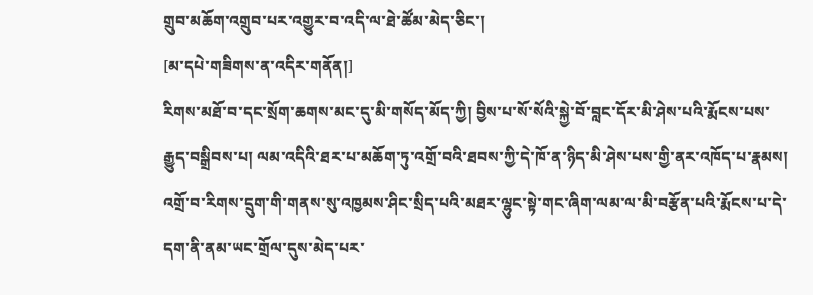གྲུབ་མཆོག་འགྲུབ་པར་འགྱུར་བ་འདི་ལ་ཐེ་ཚོམ་མེད་ཅིང་།
[མ་དཔེ་གཟིགས་ན་འདིར་གནོན།]
རིགས་མཐོ་བ་དང་སྲོག་ཆགས་མང་དུ་མི་གསོད་མོད་ཀྱི། བྱིས་པ་སོ་སོའི་སྐྱེ་བོ་བླང་དོར་མི་ཤེས་པའི་རྨོངས་པས་རྒྱུད་བསྒྲིབས་པ། ལམ་འདིའི་ཐར་པ་མཆོག་ཏུ་འགྲོ་བའི་ཐབས་ཀྱི་དེ་ཁོ་ན་ཉིད་མི་ཤེས་པས་གྱི་ནར་འཁོད་པ་རྣམས། འགྲོ་བ་རིགས་དྲུག་གི་གནས་སུ་འཁྱམས་ཤིང་སྲིད་པའི་མཐར་ལྷུང་སྟེ་གང་ཞིག་ལམ་ལ་མི་བརྩོན་པའི་རྨོངས་པ་དེ་དག་ནི་ནམ་ཡང་གྲོལ་དུས་མེད་པར་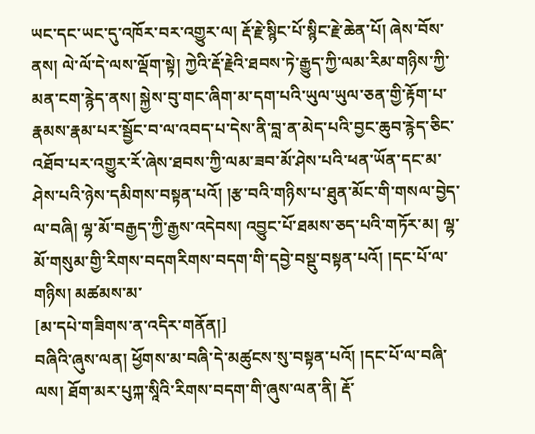ཡང་དང་ཡང་དུ་འཁོར་བར་འགྱུར་ལ། རྡོ་རྗེ་སྙིང་པོ་སྙིང་རྗེ་ཆེན་པོ། ཞེས་བོས་ནས། ལེ་ལོ་དེ་ལས་ལྡོག་སྟེ། ཀྱེའི་རྡོ་རྗེའི་ཐབས་ཏེ་རྒྱུད་ཀྱི་ལམ་རིམ་གཉིས་ཀྱི་མན་ངག་རྙེད་ནས། སྐྱེས་བུ་གང་ཞིག་མ་དག་པའི་ཡུལ་ཡུལ་ཅན་གྱི་རྟོག་པ་རྣམས་རྣམ་པར་སྦྱོང་བ་ལ་འབད་པ་དེས་ནི་བླ་ན་མེད་པའི་བྱང་ཆུབ་རྙེད་ཅིང་འཐོབ་པར་འགྱུར་རོ་ཞེས་ཐབས་ཀྱི་ལམ་ཟབ་མོ་ཤེས་པའི་ཕན་ཡོན་དང་མ་ཤེས་པའི་ཉེས་དམིགས་བསྟན་པའོ། །རྩ་བའི་གཉིས་པ་ཐུན་མོང་གི་གསལ་བྱེད་ལ་བཞི། ལྷ་མོ་བརྒྱད་ཀྱི་རྒྱས་འདེབས། འབྱུང་པོ་ཐམས་ཅད་པའི་གཏོར་མ། ལྷ་མོ་གསུམ་གྱི་རིགས་བདགརིགས་བདག་གི་དབྱེ་བསྡུ་བསྟན་པའོ། །དང་པོ་ལ་གཉིས། མཚམས་མ་
[མ་དཔེ་གཟིགས་ན་འདིར་གནོན།]
བཞིའི་ཞུས་ལན། ཕྱོགས་མ་བཞི་དེ་མཚུངས་སུ་བསྟན་པའོ། །དང་པོ་ལ་བཞི་ལས། ཐོག་མར་པུཀྐ་སཱིའི་རིགས་བདག་གི་ཞུས་ལན་ནི། རྡོ་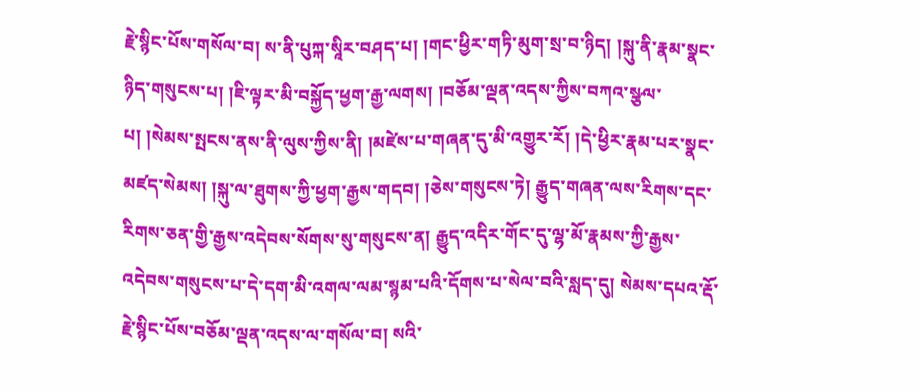རྗེ་སྙིང་པོས་གསོལ་བ། ས་ནི་པུཀྐ་སཱིར་བཤད་པ། །གང་ཕྱིར་གཏི་མུག་སྲ་བ་ཉིད། །སྐུ་ནི་རྣམ་སྣང་ཉིད་གསུངས་པ། །ཇི་ལྟར་མི་བསྐྱོད་ཕྱག་རྒྱ་ལགས། །བཅོམ་ལྡན་འདས་ཀྱིས་བཀའ་སྩལ་པ། །སེམས་སྤངས་ནས་ནི་ལུས་ཀྱིས་ནི། །མཛེས་པ་གཞན་དུ་མི་འགྱུར་རོ། །དེ་ཕྱིར་རྣམ་པར་སྣང་མཛད་སེམས། །སྐུ་ལ་ཐུགས་ཀྱི་ཕྱག་རྒྱས་གདབ། །ཅེས་གསུངས་ཏེ། རྒྱུད་གཞན་ལས་རིགས་དང་རིགས་ཅན་གྱི་རྒྱས་འདེབས་སོགས་སུ་གསུངས་ན། རྒྱུད་འདིར་གོང་དུ་ལྷ་མོ་རྣམས་ཀྱི་རྒྱས་འདེབས་གསུངས་པ་དེ་དག་མི་འགལ་ལམ་སྙམ་པའི་དོགས་པ་སེལ་བའི་སླད་དུ། སེམས་དཔའ་རྡོ་རྗེ་སྙིང་པོས་བཅོམ་ལྡན་འདས་ལ་གསོལ་བ། སའི་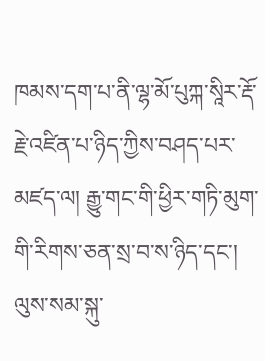ཁམས་དག་པ་ནི་ལྷ་མོ་པུཀྐ་སཱིར་རྡོ་རྗེ་འཛིན་པ་ཉིད་ཀྱིས་བཤད་པར་མཛད་ལ། རྒྱུ་གང་གི་ཕྱིར་གཏི་མུག་གི་རིགས་ཅན་སྲ་བ་ས་ཉིད་དང་། ལུས་སམ་སྐུ་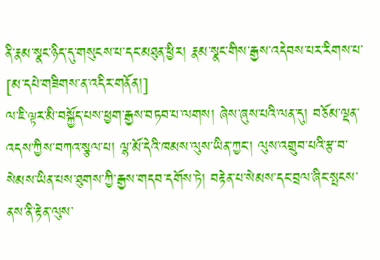ནི་རྣམ་སྣང་ཉིད་དུ་གསུངས་པ་དང་མཐུན་ཕྱིར། རྣམ་སྣང་གིས་རྒྱས་འདེབས་པར་རིགས་པ་
[མ་དཔེ་གཟིགས་ན་འདིར་གནོན།]
ལ་ཇི་ལྟར་མི་བསྐྱོད་པས་ཕྱག་རྒྱས་བཏབ་པ་ལགས། ཞེས་ཞུས་པའི་ལན་དུ། བཅོམ་ལྡན་འདས་ཀྱིས་བཀའ་སྩལ་པ། ལྷ་མོ་དེའི་ཁམས་ལུས་ཡིན་ཀྱང་། ལུས་འགྲུབ་པའི་རྩ་བ་སེམས་ཡིན་པས་ཐུགས་ཀྱི་རྒྱས་གདབ་དགོས་ཏེ། བརྟེན་པ་སེམས་དང་བྲལ་ཞིང་སྤངས་ནས་ནི་རྟེན་ལུས་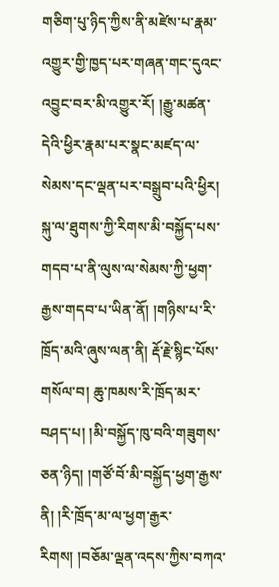གཅིག་པུ་ཉིད་ཀྱིས་ནི་མཛེས་པ་རྣམ་འགྱུར་གྱི་ཁྱད་པར་གཞན་གང་དུའང་འབྱུང་བར་མི་འགྱུར་རོ། །རྒྱུ་མཚན་དེའི་ཕྱིར་རྣམ་པར་སྣང་མཛད་ལ་སེམས་དང་ལྡན་པར་བསྒྲུབ་པའི་ཕྱིར། སྐུ་ལ་ཐུགས་ཀྱི་རིགས་མི་བསྐྱོད་པས་གདབ་པ་ནི་ལུས་ལ་སེམས་ཀྱི་ཕྱག་རྒྱས་གདབ་པ་ཡིན་ནོ། །གཉིས་པ་རི་ཁྲོད་མའི་ཞུས་ལན་ནི། རྡོ་རྗེ་སྙིང་པོས་གསོལ་བ། ཆུ་ཁམས་རི་ཁྲོད་མར་བཤད་པ། །མི་བསྐྱོད་ཁུ་བའི་གཟུགས་ཅན་ཉིད། །གཙོ་བོ་མི་བསྐྱོད་ཕྱག་རྒྱས་ནི། །རི་ཁྲོད་མ་ལ་ཕྱག་རྒྱར་རིགས། །བཅོམ་ལྡན་འདས་ཀྱིས་བཀའ་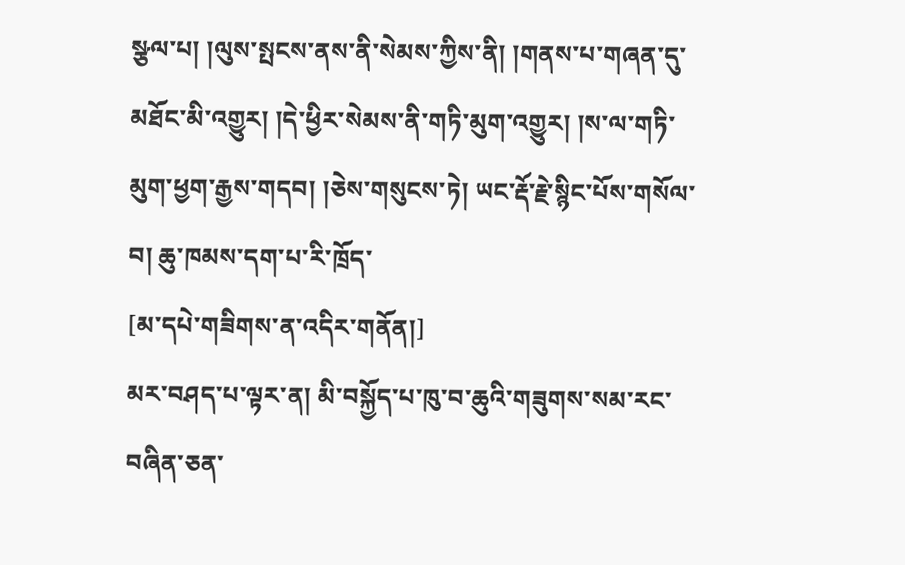སྩལ་པ། །ལུས་སྤངས་ནས་ནི་སེམས་ཀྱིས་ནི། །གནས་པ་གཞན་དུ་མཐོང་མི་འགྱུར། །དེ་ཕྱིར་སེམས་ནི་གཏི་མུག་འགྱུར། །ས་ལ་གཏི་མུག་ཕྱག་རྒྱས་གདབ། །ཅེས་གསུངས་ཏེ། ཡང་རྡོ་རྗེ་སྙིང་པོས་གསོལ་བ། ཆུ་ཁམས་དག་པ་རི་ཁྲོད་
[མ་དཔེ་གཟིགས་ན་འདིར་གནོན།]
མར་བཤད་པ་ལྟར་ན། མི་བསྐྱོད་པ་ཁུ་བ་ཆུའི་གཟུགས་སམ་རང་བཞིན་ཅན་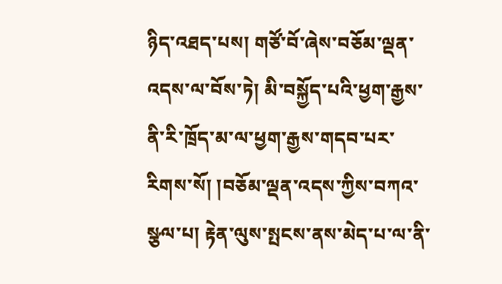ཉིད་འཐད་པས། གཙོ་བོ་ཞེས་བཅོམ་ལྡན་འདས་ལ་བོས་ཏེ། མི་བསྐྱོད་པའི་ཕྱག་རྒྱས་ནི་རི་ཁྲོད་མ་ལ་ཕྱག་རྒྱས་གདབ་པར་རིགས་སོ། །བཅོམ་ལྡན་འདས་ཀྱིས་བཀའ་སྩལ་པ། རྟེན་ལུས་སྤངས་ནས་མེད་པ་ལ་ནི་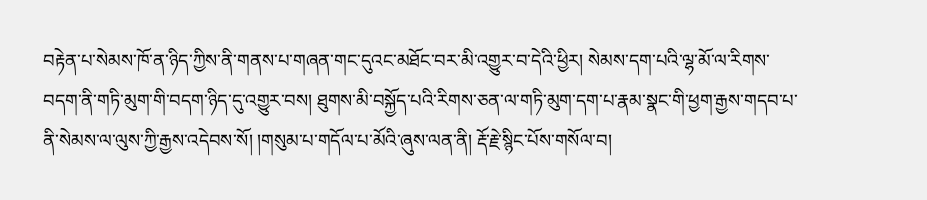བརྟེན་པ་སེམས་ཁོ་ན་ཉིད་ཀྱིས་ནི་གནས་པ་གཞན་གང་དུའང་མཐོང་བར་མི་འགྱུར་བ་དེའི་ཕྱིར། སེམས་དག་པའི་ལྷ་མོ་ལ་རིགས་བདག་ནི་གཏི་མུག་གི་བདག་ཉིད་དུ་འགྱུར་བས། ཐུགས་མི་བསྐྱོད་པའི་རིགས་ཅན་ལ་གཏི་མུག་དག་པ་རྣམ་སྣང་གི་ཕྱག་རྒྱས་གདབ་པ་ནི་སེམས་ལ་ལུས་ཀྱི་རྒྱས་འདེབས་སོ། །གསུམ་པ་གདོལ་པ་མོའི་ཞུས་ལན་ནི། རྡོ་རྗེ་སྙིང་པོས་གསོལ་བ།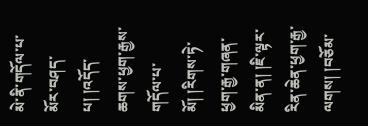མེ་ནི་གདོལ་པ་མོར་བཤད་པ། །འདོད་ཆགས་ཕྱག་རྒྱས་གདོལ་པ་མོ། །རིགས་ཏེ་ཕྱག་རྒྱ་གཞན་མིན་ན། །ཇི་ལྟར་རིན་ཆེན་ཕྱག་རྒྱ་ལགས། །བཅོམ་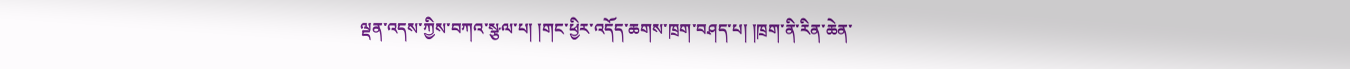ལྡན་འདས་ཀྱིས་བཀའ་སྩལ་པ། །གང་ཕྱིར་འདོད་ཆགས་ཁྲག་བཤད་པ། །ཁྲག་ནི་རིན་ཆེན་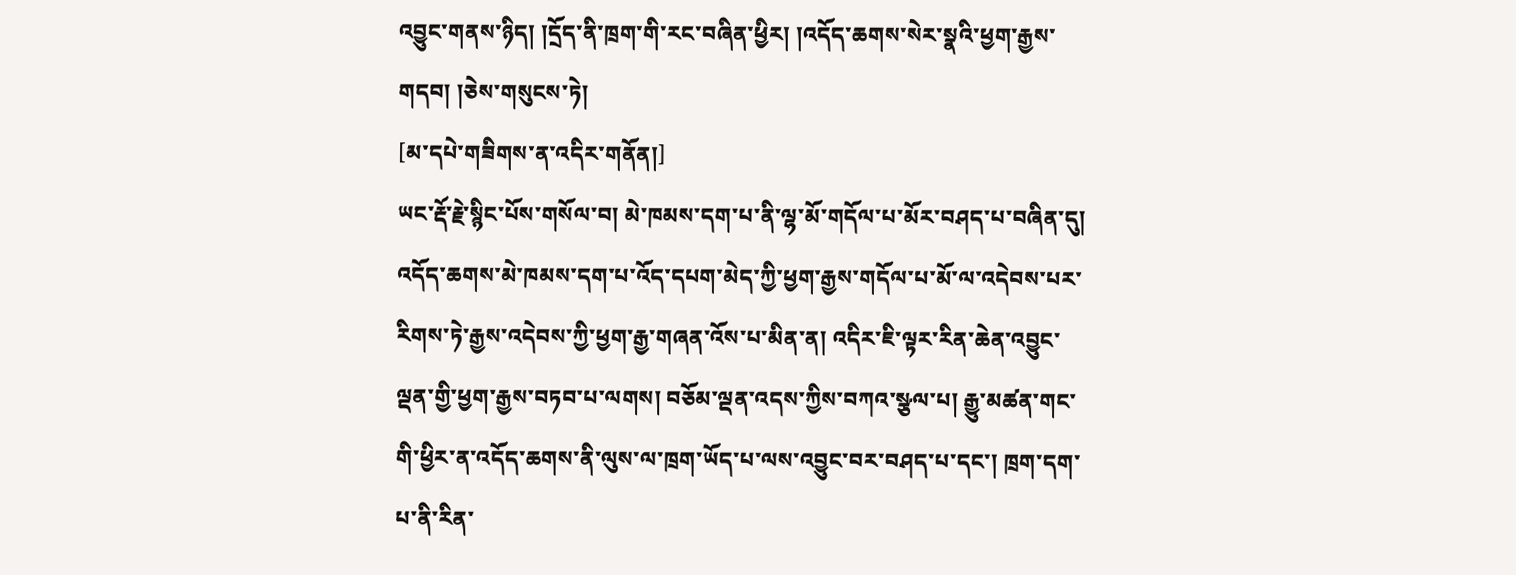འབྱུང་གནས་ཉིད། །དྲོད་ནི་ཁྲག་གི་རང་བཞིན་ཕྱིར། །འདོད་ཆགས་སེར་སྣའི་ཕྱག་རྒྱས་གདབ། །ཅེས་གསུངས་ཏེ།
[མ་དཔེ་གཟིགས་ན་འདིར་གནོན།]
ཡང་རྡོ་རྗེ་སྙིང་པོས་གསོལ་བ། མེ་ཁམས་དག་པ་ནི་ལྷ་མོ་གདོལ་པ་མོར་བཤད་པ་བཞིན་དུ། འདོད་ཆགས་མེ་ཁམས་དག་པ་འོད་དཔག་མེད་ཀྱི་ཕྱག་རྒྱས་གདོལ་པ་མོ་ལ་འདེབས་པར་རིགས་ཏེ་རྒྱས་འདེབས་ཀྱི་ཕྱག་རྒྱ་གཞན་འོས་པ་མིན་ན། འདིར་ཇི་ལྟར་རིན་ཆེན་འབྱུང་ལྡན་གྱི་ཕྱག་རྒྱས་བཏབ་པ་ལགས། བཅོམ་ལྡན་འདས་ཀྱིས་བཀའ་སྩལ་པ། རྒྱུ་མཚན་གང་གི་ཕྱིར་ན་འདོད་ཆགས་ནི་ལུས་ལ་ཁྲག་ཡོད་པ་ལས་འབྱུང་བར་བཤད་པ་དང་། ཁྲག་དག་པ་ནི་རིན་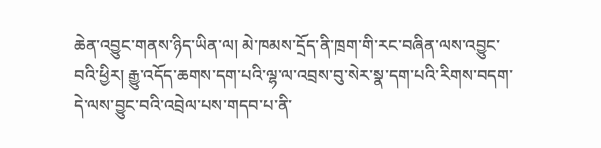ཆེན་འབྱུང་གནས་ཉིད་ཡིན་ལ། མེ་ཁམས་དྲོད་ནི་ཁྲག་གི་རང་བཞིན་ལས་འབྱུང་བའི་ཕྱིར། རྒྱུ་འདོད་ཆགས་དག་པའི་ལྷ་ལ་འབྲས་བུ་སེར་སྣ་དག་པའི་རིགས་བདག་དེ་ལས་བྱུང་བའི་འབྲེལ་པས་གདབ་པ་ནི་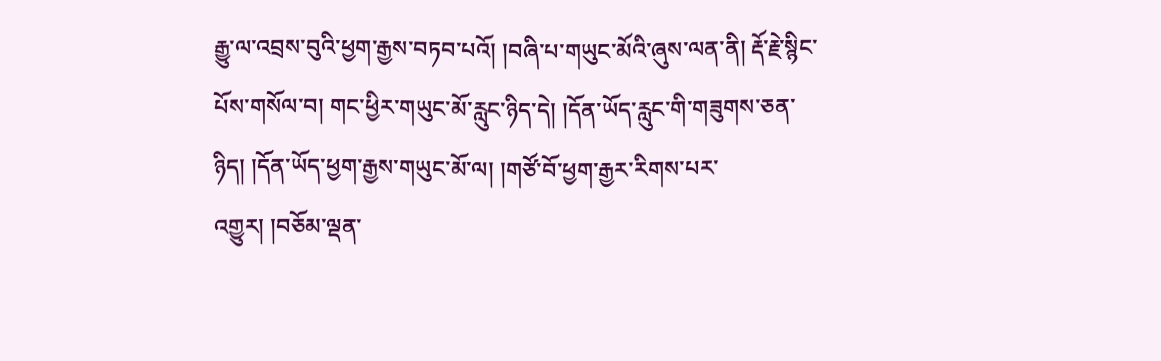རྒྱུ་ལ་འབྲས་བུའི་ཕྱག་རྒྱས་བཏབ་པའོ། །བཞི་པ་གཡུང་མོའི་ཞུས་ལན་ནི། རྡོ་རྗེ་སྙིང་པོས་གསོལ་བ། གང་ཕྱིར་གཡུང་མོ་རླུང་ཉིད་དེ། །དོན་ཡོད་རླུང་གི་གཟུགས་ཅན་ཉིད། །དོན་ཡོད་ཕྱག་རྒྱས་གཡུང་མོ་ལ། །གཙོ་བོ་ཕྱག་རྒྱར་རིགས་པར་འགྱུར། །བཅོམ་ལྡན་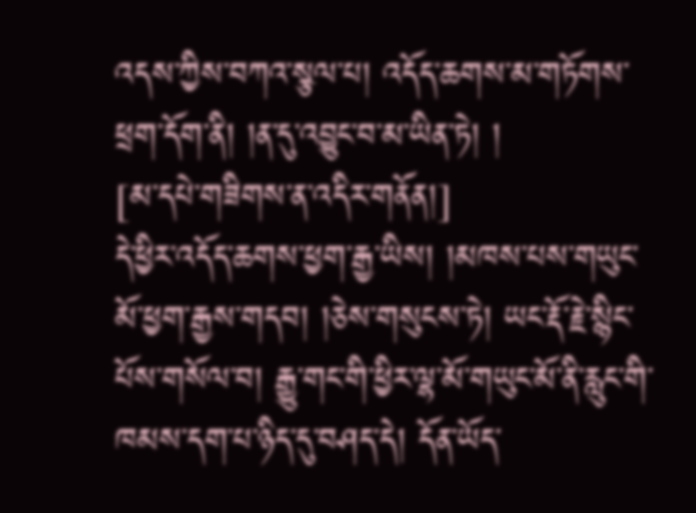འདས་ཀྱིས་བཀའ་སྩལ་པ། འདོད་ཆགས་མ་གཏོགས་ཕྲག་དོག་ནི། །ན་དུ་འབྱུང་བ་མ་ཡིན་ཏེ། །
[མ་དཔེ་གཟིགས་ན་འདིར་གནོན།]
དེ་ཕྱིར་འདོད་ཆགས་ཕྱག་རྒྱ་ཡིས། །མཁས་པས་གཡུང་མོ་ཕྱག་རྒྱས་གདབ། །ཅེས་གསུངས་ཏེ། ཡང་རྡོ་རྗེ་སྙིང་པོས་གསོལ་བ། རྒྱུ་གང་གི་ཕྱིར་ལྷ་མོ་གཡུང་མོ་ནི་རླུང་གི་ཁམས་དག་པ་ཉིད་དུ་བཤད་དེ། དོན་ཡོད་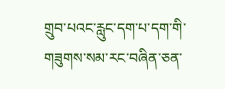གྲུབ་པའང་རླུང་དག་པ་དག་གི་གཟུགས་སམ་རང་བཞིན་ཅན་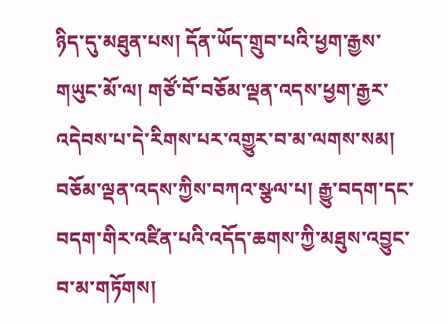ཉིད་དུ་མཐུན་པས། དོན་ཡོད་གྲུབ་པའི་ཕྱག་རྒྱས་གཡུང་མོ་ལ། གཙོ་བོ་བཅོམ་ལྡན་འདས་ཕྱག་རྒྱར་འདེབས་པ་དེ་རིགས་པར་འགྱུར་བ་མ་ལགས་སམ། བཅོམ་ལྡན་འདས་ཀྱིས་བཀའ་སྩལ་པ། རྒྱུ་བདག་དང་བདག་གིར་འཛིན་པའི་འདོད་ཆགས་ཀྱི་མཐུས་འབྱུང་བ་མ་གཏོགས།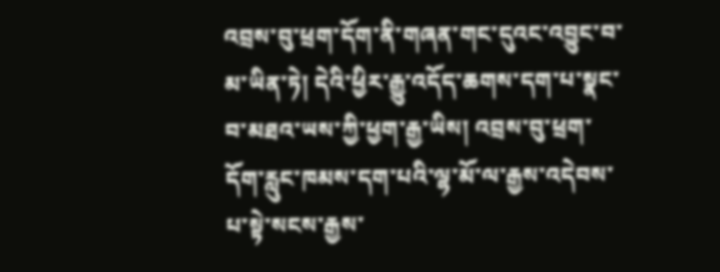འབྲས་བུ་ཕྲག་དོག་ནི་གཞན་གང་དུའང་འབྱུང་བ་མ་ཡིན་ཏེ། དེའི་ཕྱིར་རྒྱུ་འདོད་ཆགས་དག་པ་སྣང་བ་མཐའ་ཡས་ཀྱི་ཕྱག་རྒྱ་ཡིས། འབྲས་བུ་ཕྲག་དོག་རླུང་ཁམས་དག་པའི་ལྷ་མོ་ལ་རྒྱས་འདེབས་པ་སྟེ་སངས་རྒྱས་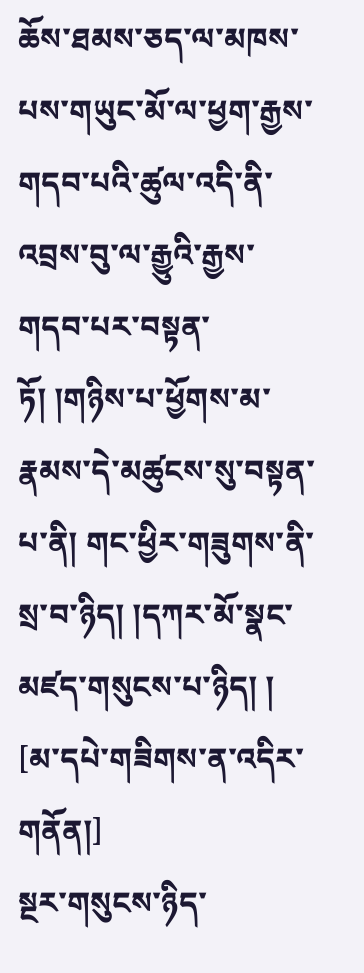ཆོས་ཐམས་ཅད་ལ་མཁས་པས་གཡུང་མོ་ལ་ཕྱག་རྒྱས་གདབ་པའི་ཚུལ་འདི་ནི་འབྲས་བུ་ལ་རྒྱུའི་རྒྱས་གདབ་པར་བསྟན་ཏོ། །གཉིས་པ་ཕྱོགས་མ་རྣམས་དེ་མཚུངས་སུ་བསྟན་པ་ནི། གང་ཕྱིར་གཟུགས་ནི་སྲ་བ་ཉིད། །དཀར་མོ་སྣང་མཛད་གསུངས་པ་ཉིད། །
[མ་དཔེ་གཟིགས་ན་འདིར་གནོན།]
སྔར་གསུངས་ཉིད་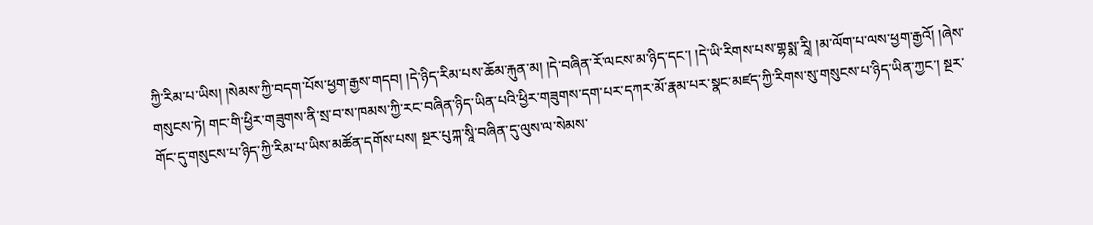ཀྱི་རིམ་པ་ཡིས། །སེམས་ཀྱི་བདག་པོས་ཕྱག་རྒྱས་གདབ། །དེ་ཉིད་རིམ་པས་ཆོམ་རྐུན་མ། །དེ་བཞིན་རོ་ལངས་མ་ཉིད་དང་། །དེ་ཡི་རིགས་པས་གྷསྨ་རཱི། །མ་ལོག་པ་ལས་ཕྱག་རྒྱའོ། །ཞེས་གསུངས་ཏེ། གང་གི་ཕྱིར་གཟུགས་ནི་སྲ་བ་ས་ཁམས་ཀྱི་རང་བཞིན་ཉིད་ཡིན་པའི་ཕྱིར་གཟུགས་དག་པར་དཀར་མོ་རྣམ་པར་སྣང་མཛད་ཀྱི་རིགས་སུ་གསུངས་པ་ཉིད་ཡིན་ཀྱང་། སྔར་གོང་དུ་གསུངས་པ་ཉིད་ཀྱི་རིམ་པ་ཡིས་མཚོན་དགོས་པས། སྔར་པུཀྐ་སཱི་བཞིན་དུ་ལུས་ལ་སེམས་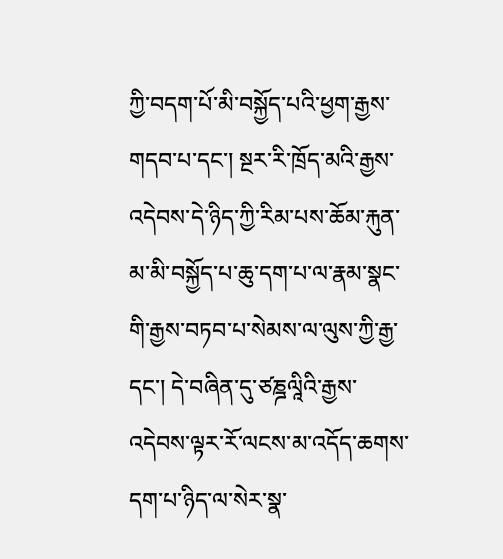ཀྱི་བདག་པོ་མི་བསྐྱོད་པའི་ཕྱག་རྒྱས་གདབ་པ་དང་། སྔར་རི་ཁྲོད་མའི་རྒྱས་འདེབས་དེ་ཉིད་ཀྱི་རིམ་པས་ཆོམ་རྐུན་མ་མི་བསྐྱོད་པ་ཆུ་དག་པ་ལ་རྣམ་སྣང་གི་རྒྱས་བཏབ་པ་སེམས་ལ་ལུས་ཀྱི་རྒྱ་དང་། དེ་བཞིན་དུ་ཙཎྜལཱིའི་རྒྱས་འདེབས་ལྟར་རོ་ལངས་མ་འདོད་ཆགས་དག་པ་ཉིད་ལ་སེར་སྣ་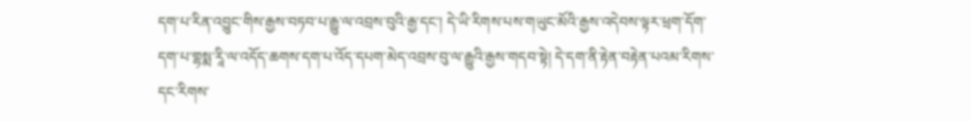དག་པ་རིན་འབྱུང་གིས་རྒྱས་བཏབ་པ་རྒྱུ་ལ་འབྲས་བུའི་རྒྱ་དང་། དེ་ཡི་རིགས་པས་གཡུང་མོའི་རྒྱས་འདེབས་ལྟར་ཕྲག་དོག་དག་པ་གྷསྨ་རཱི་ལ་འདོད་ཆགས་དག་པ་འོད་དཔག་མེད་འབྲས་བུ་ལ་རྒྱུའི་རྒྱས་གདབ་སྟེ། དེ་དག་ནི་རྟེན་བརྟེན་པའམ་རིགས་དང་རིགས་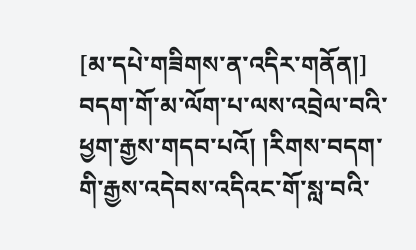[མ་དཔེ་གཟིགས་ན་འདིར་གནོན།]
བདག་གོ་མ་ལོག་པ་ལས་འབྲེལ་བའི་ཕྱག་རྒྱས་གདབ་པའོ། །རིགས་བདག་གི་རྒྱས་འདེབས་འདིའང་གོ་སླ་བའི་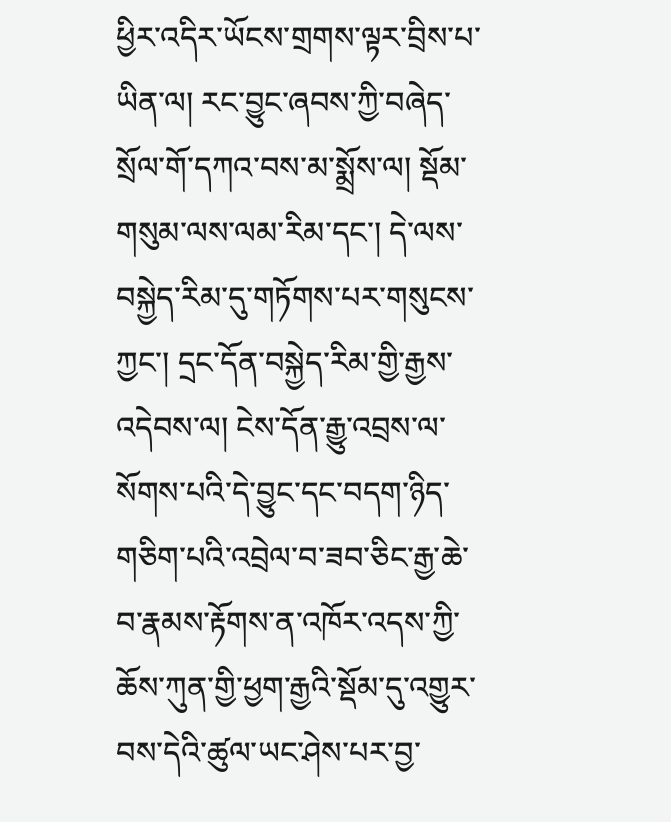ཕྱིར་འདིར་ཡོངས་གྲགས་ལྟར་བྲིས་པ་ཡིན་ལ། རང་བྱུང་ཞབས་ཀྱི་བཞེད་སྲོལ་གོ་དཀའ་བས་མ་སྨྲོས་ལ། སྡོམ་གསུམ་ལས་ལམ་རིམ་དང་། དེ་ལས་བསྐྱེད་རིམ་དུ་གཏོགས་པར་གསུངས་ཀྱང་། དྲང་དོན་བསྐྱེད་རིམ་གྱི་རྒྱས་འདེབས་ལ། ངེས་དོན་རྒྱུ་འབྲས་ལ་སོགས་པའི་དེ་བྱུང་དང་བདག་ཉིད་གཅིག་པའི་འབྲེལ་བ་ཟབ་ཅིང་རྒྱ་ཆེ་བ་རྣམས་རྟོགས་ན་འཁོར་འདས་ཀྱི་ཆོས་ཀུན་གྱི་ཕྱག་རྒྱའི་སྡོམ་དུ་འགྱུར་བས་དེའི་ཚུལ་ཡང་ཤེས་པར་བྱ་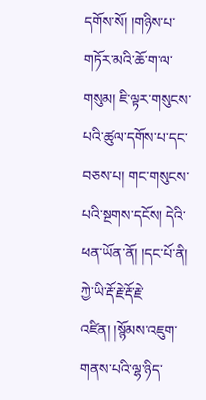དགོས་སོ། །གཉིས་པ་གཏོར་མའི་ཆོ་ག་ལ་གསུམ། ཇི་ལྟར་གསུངས་པའི་ཚུལ་དགོས་པ་དང་བཅས་པ། གང་གསུངས་པའི་སྔགས་དངོས། དེའི་ཕན་ཡོན་ནོ། །དང་པོ་ནི། ཀྱེ་ཡི་རྡོ་རྗེ་རྡོ་རྗེ་འཛིན། །སྙོམས་འཇུག་གནས་པའི་ལྷ་ཉིད་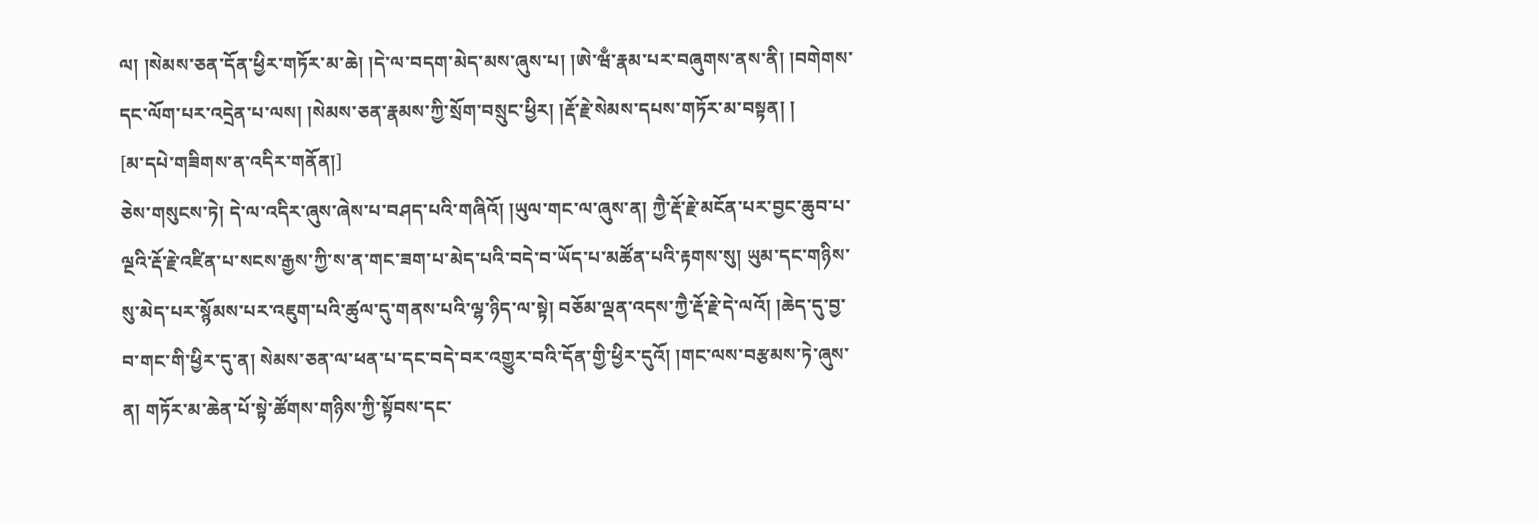ལ། །སེམས་ཅན་དོན་ཕྱིར་གཏོར་མ་ཆེ། །དེ་ལ་བདག་མེད་མས་ཞུས་པ། །ཨེ་ཝྃ་རྣམ་པར་བཞུགས་ནས་ནི། །བགེགས་དང་ལོག་པར་འདྲེན་པ་ལས། །སེམས་ཅན་རྣམས་ཀྱི་སྲོག་བསྲུང་ཕྱིར། །རྡོ་རྗེ་སེམས་དཔས་གཏོར་མ་བསྟན། །
[མ་དཔེ་གཟིགས་ན་འདིར་གནོན།]
ཅེས་གསུངས་ཏེ། དེ་ལ་འདིར་ཞུས་ཞེས་པ་བཤད་པའི་གཞིའོ། །ཡུལ་གང་ལ་ཞུས་ན། ཀྱཻ་རྡོ་རྗེ་མངོན་པར་བྱང་ཆུབ་པ་ལྔའི་རྡོ་རྗེ་འཛིན་པ་སངས་རྒྱས་ཀྱི་ས་ན་གང་ཟག་པ་མེད་པའི་བདེ་བ་ཡོད་པ་མཚོན་པའི་རྟགས་སུ། ཡུམ་དང་གཉིས་སུ་མེད་པར་སྙོམས་པར་འཇུག་པའི་ཚུལ་དུ་གནས་པའི་ལྷ་ཉིད་ལ་སྟེ། བཅོམ་ལྡན་འདས་ཀྱཻ་རྡོ་རྗེ་དེ་ལའོ། །ཆེད་དུ་བྱ་བ་གང་གི་ཕྱིར་དུ་ན། སེམས་ཅན་ལ་ཕན་པ་དང་བདེ་བར་འགྱུར་བའི་དོན་གྱི་ཕྱིར་དུའོ། །གང་ལས་བརྩམས་ཏེ་ཞུས་ན། གཏོར་མ་ཆེན་པོ་སྟེ་ཚོགས་གཉིས་ཀྱི་སྟོབས་དང་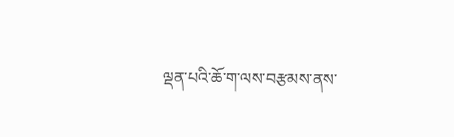ལྡན་པའི་ཆོ་ག་ལས་བརྩམས་ནས་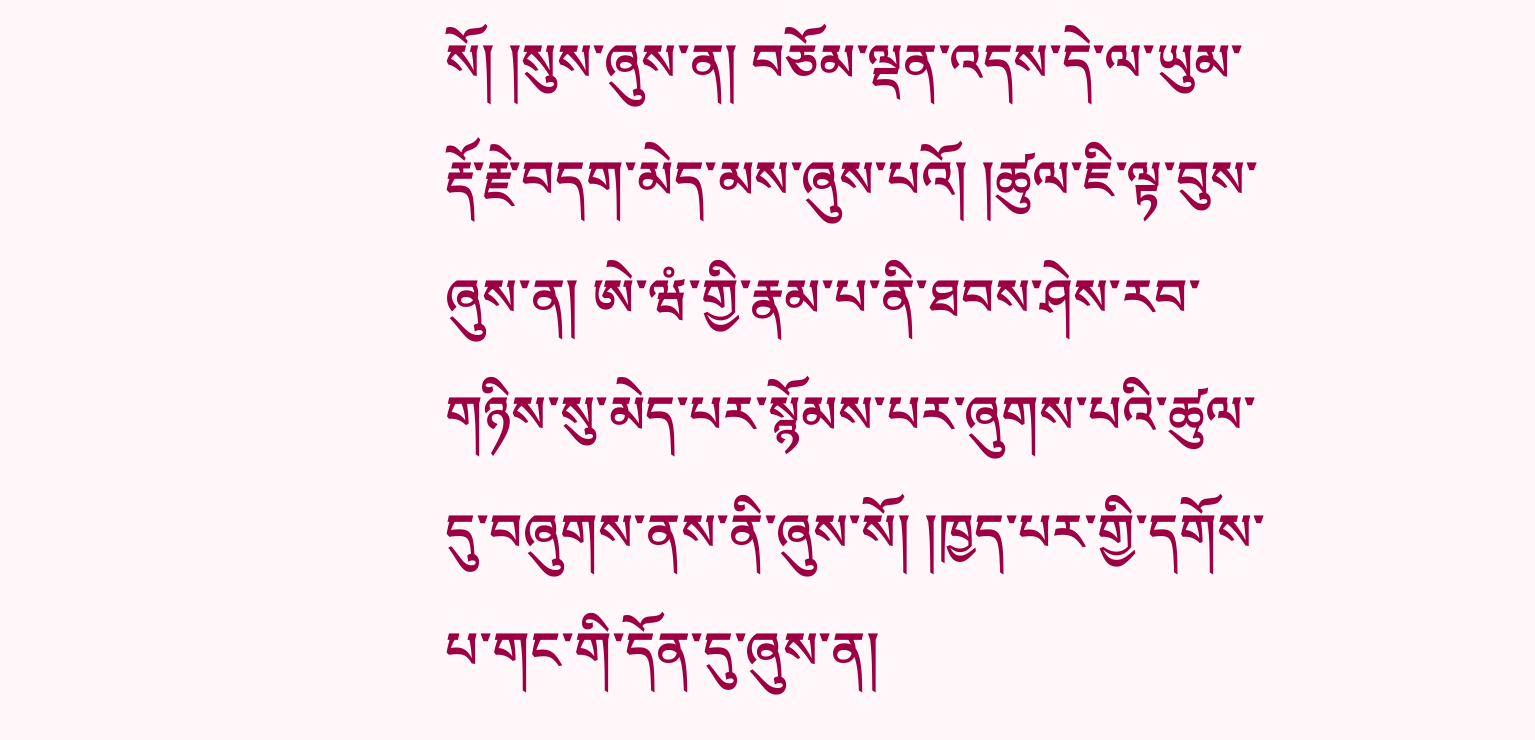སོ། །སུས་ཞུས་ན། བཅོམ་ལྡན་འདས་དེ་ལ་ཡུམ་རྡོ་རྗེ་བདག་མེད་མས་ཞུས་པའོ། །ཚུལ་ཇི་ལྟ་བུས་ཞུས་ན། ཨེ་ཝཾ་གྱི་རྣམ་པ་ནི་ཐབས་ཤེས་རབ་གཉིས་སུ་མེད་པར་སྙོམས་པར་ཞུགས་པའི་ཚུལ་དུ་བཞུགས་ནས་ནི་ཞུས་སོ། །ཁྱད་པར་གྱི་དགོས་པ་གང་གི་དོན་དུ་ཞུས་ན།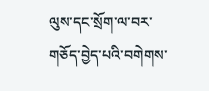ལུས་དང་སྲོག་ལ་བར་གཅོད་བྱེད་པའི་བགེགས་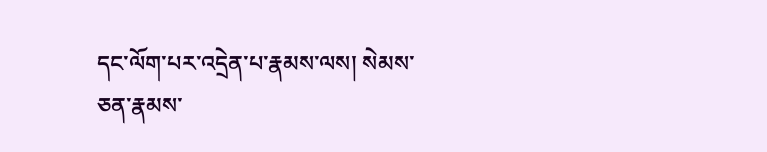དང་ལོག་པར་འདྲེན་པ་རྣམས་ལས། སེམས་ཅན་རྣམས་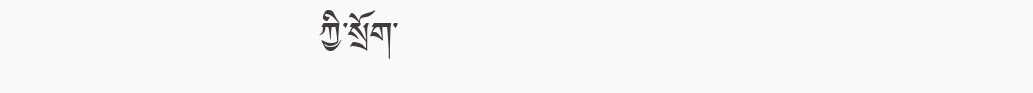ཀྱི་སྲོག་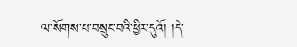ལ་སོགས་པ་བསྲུང་བའི་ཕྱིར་དུའོ། །དེ་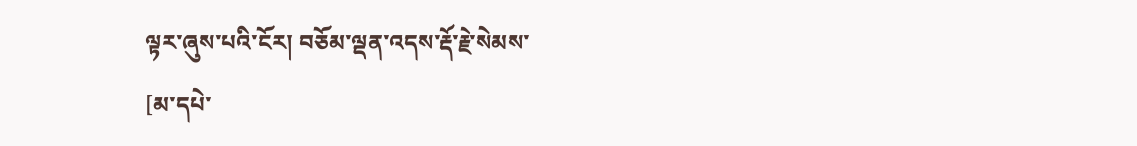ལྟར་ཞུས་པའི་ངོར། བཅོམ་ལྡན་འདས་རྡོ་རྗེ་སེམས་
[མ་དཔེ་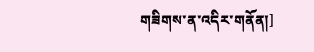གཟིགས་ན་འདིར་གནོན།]